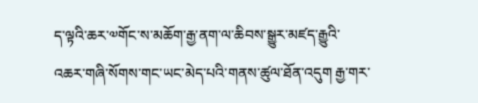ད་ལྟའི་ཆར་༧གོང་ས་མཆོག་རྒྱ་ནག་ལ་ཆིབས་སྒྱུར་མཛད་རྒྱུའི་འཆར་གཞི་སོགས་གང་ཡང་མེད་པའི་གནས་ཚུལ་ཐོན་འདུག རྒྱ་གར་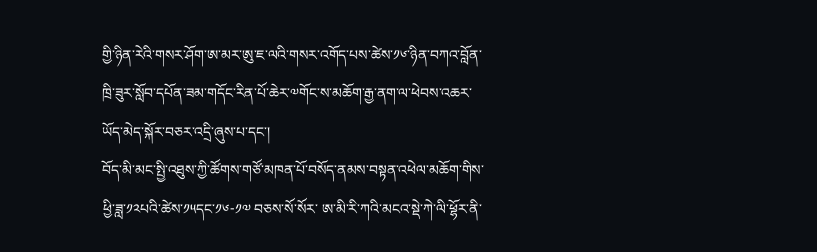གྱི་ཉིན་རེའི་གསར་ཤོག་ཨ་མར་ཨུ་ཇ་ལའི་གསར་འགོད་པས་ཚེས་༡༦་ཉིན་བཀའ་བློན་ཁྲི་ཟུར་སློབ་དཔོན་ཟམ་གདོང་རིན་པོ་ཆེར་༧གོང་ས་མཆོག་རྒྱ་ནག་ལ་ཕེབས་འཆར་ཡོད་མེད་སྐོར་བཅར་འདྲི་ཞུས་པ་དང་།
བོད་མི་མང་སྤྱི་འཐུས་ཀྱི་ཚོགས་གཙོ་མཁན་པོ་བསོད་ནམས་བསྟན་འཕེལ་མཆོག་གིས་ཕྱི་ཟླ་༡༢པའི་ཚེས་༡༥དང་༡༦-༡༧ བཅས་སོ་སོར་ ཨ་མི་རི་ཀའི་མངའ་སྡེ་ཀེ་ལི་ཕྷོར་ནི་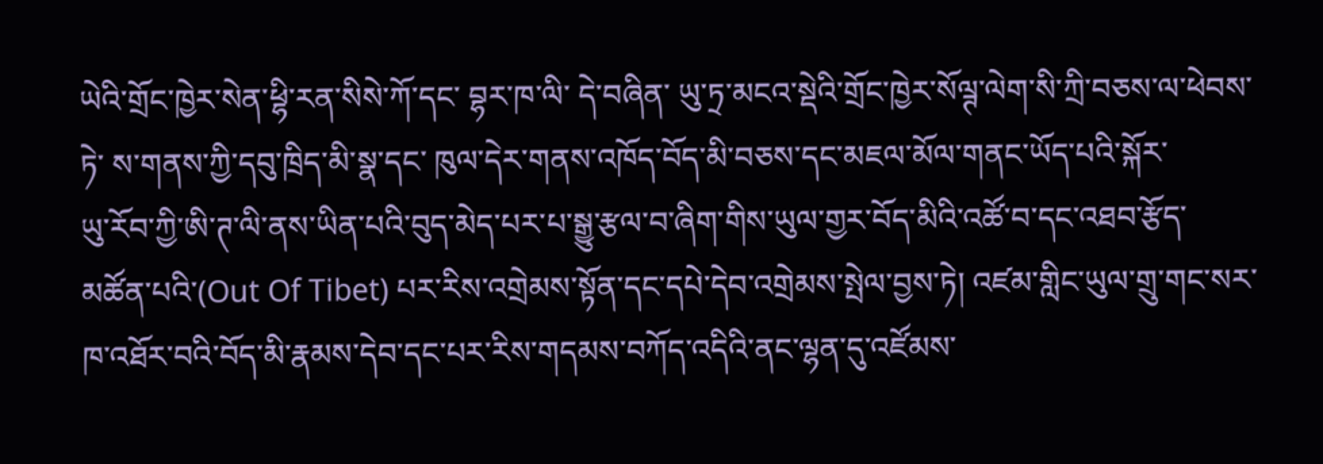ཡེའི་གྲོང་ཁྱེར་སེན་ཕྷི་རན་སིསེ་ཀོ་དང་ བྷར་ཁ་ལི་ དེ་བཞིན་ ཡུ་ཏྲ་མངའ་སྡེའི་གྲོང་ཁྱེར་སོལྚ་ལེག་སི་ཀྲི་བཅས་ལ་ཕེབས་ཏེ་ ས་གནས་ཀྱི་དབུ་ཁྲིད་མི་སྣ་དང་ ཁུལ་དེར་གནས་འཁོད་བོད་མི་བཅས་དང་མཇལ་མོལ་གནང་ཡོད་པའི་སྐོར་
ཡུ་རོབ་ཀྱི་ཨི་ཊ་ལི་ནས་ཡིན་པའི་བུད་མེད་པར་པ་སྒྱུ་རྩལ་བ་ཞིག་གིས་ཡུལ་གྱར་བོད་མིའི་འཚོ་བ་དང་འཐབ་རྩོད་མཚོན་པའི་(Out Of Tibet) པར་རིས་འགྲེམས་སྟོན་དང་དཔེ་དེབ་འགྲེམས་སྤེལ་བྱས་ཏེ། འཛམ་གླིང་ཡུལ་གྲུ་གང་སར་ཁ་འཐོར་བའི་བོད་མི་རྣམས་དེབ་དང་པར་རིས་གདམས་བཀོད་འདིའི་ནང་ལྷན་དུ་འཛོམས་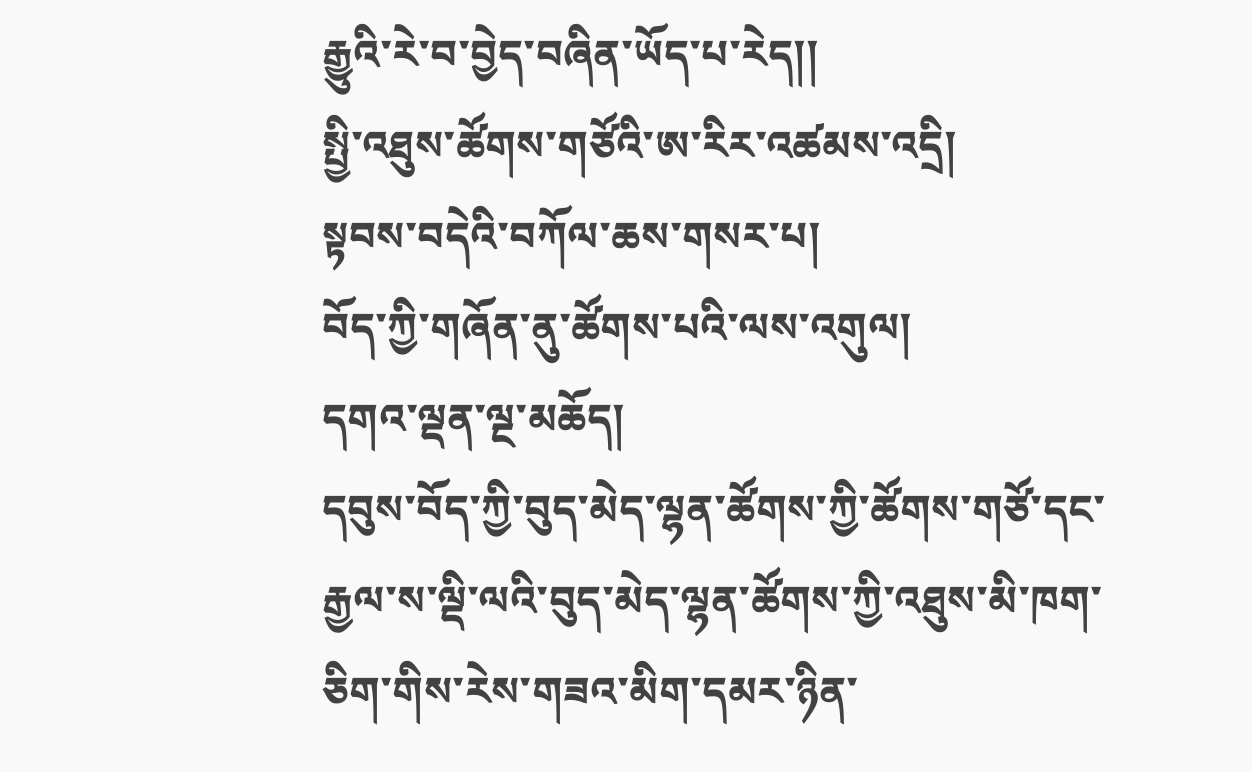རྒྱུའི་རེ་བ་བྱེད་བཞིན་ཡོད་པ་རེད།།
སྤྱི་འཐུས་ཚོགས་གཙོའི་ཨ་རིར་འཚམས་འདྲི།
སྟབས་བདེའི་བཀོལ་ཆས་གསར་པ།
བོད་ཀྱི་གཞོན་ནུ་ཚོགས་པའི་ལས་འགུལ།
དགའ་ལྡན་ལྔ་མཆོད།
དབུས་བོད་ཀྱི་བུད་མེད་ལྷན་ཚོགས་ཀྱི་ཚོགས་གཙོ་དང་རྒྱལ་ས་ལྡི་ལའི་བུད་མེད་ལྷན་ཚོགས་ཀྱི་འཐུས་མི་ཁག་ཅིག་གིས་རེས་གཟའ་མིག་དམར་ཉིན་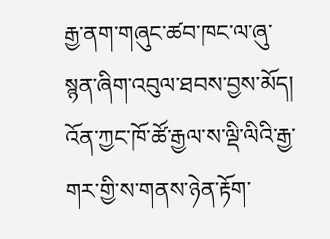རྒྱ་ནག་གཞུང་ཚབ་ཁང་ལ་ཞུ་སྙན་ཞིག་འབུལ་ཐབས་བྱས་མོད། འོན་ཀྱང་ཁོ་ཚོ་རྒྱལ་ས་ལྡི་ལིའི་རྒྱ་གར་གྱི་ས་གནས་ཉེན་རྟོག་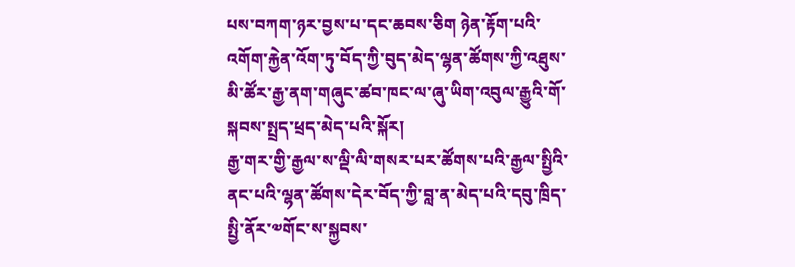པས་བཀག་ཉར་བྱས་པ་དང་ཆབས་ཅིག ཉེན་རྟོག་པའི་འགོག་རྐྱེན་འོག་ཏུ་བོད་ཀྱི་བུད་མེད་ལྷན་ཚོགས་ཀྱི་འཐུས་མི་ཚོར་རྒྱ་ནག་གཞུང་ཚབ་ཁང་ལ་ཞུ་ཡིག་འབུལ་རྒྱུའི་གོ་སྐབས་སྤྲད་ཕྲད་མེད་པའི་སྐོར།
རྒྱ་གར་གྱི་རྒྱལ་ས་ལྡི་ལི་གསར་པར་ཚོགས་པའི་རྒྱལ་སྤྱིའི་ནང་པའི་ལྷན་ཚོགས་དེར་བོད་ཀྱི་བླ་ན་མེད་པའི་དབུ་ཁྲིད་སྤྱི་ནོར་༧གོང་ས་སྐྱབས་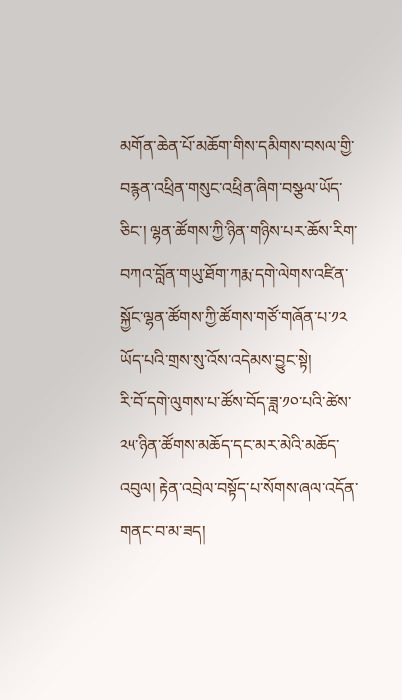མགོན་ཆེན་པོ་མཆོག་གིས་དམིགས་བསལ་གྱི་བརྙན་འཕྲིན་གསུང་འཕྲིན་ཞིག་བསྩལ་ཡོད་ཅིང་། ལྷན་ཚོགས་ཀྱི་ཉིན་གཉིས་པར་ཆོས་རིག་བཀའ་བློན་གཡུ་ཐོག་ཀརྨ་དགེ་ལེགས་འཛིན་སྐྱོང་ལྷན་ཚོགས་ཀྱི་ཚོགས་གཙོ་གཞོན་པ་༡༢ ཡོད་པའི་གྲས་སུ་འོས་འདེམས་བྱུང་སྟེ།
རི་བོ་དགེ་ལུགས་པ་ཚོས་བོད་ཟླ་༡༠་པའི་ཚེས་༢༥་ཉིན་ཚོགས་མཆོད་དང་མར་མེའི་མཆོད་འབུལ། རྟེན་འབྲེལ་བསྟོད་པ་སོགས་ཞལ་འདོན་གནང་བ་མ་ཟད།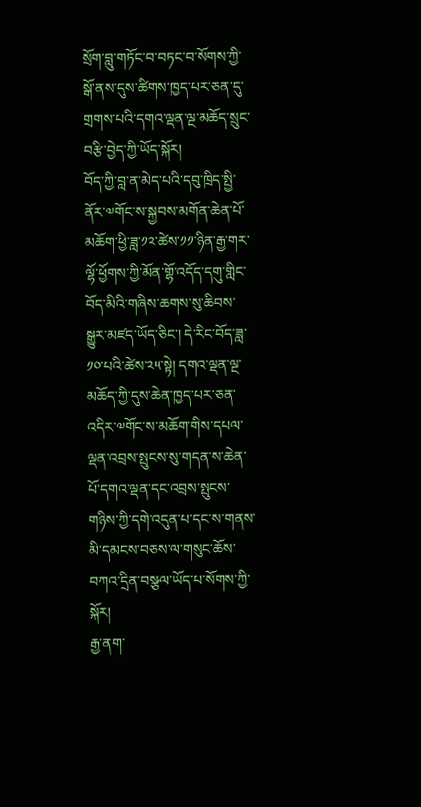སྲོག་བླུ་གཏོང་བ་བཏང་བ་སོགས་ཀྱི་སྒོ་ནས་དུས་ཚིགས་ཁྱད་པར་ཅན་དུ་གྲགས་པའི་དགའ་ལྡན་ལྔ་མཆོད་སྲུང་བརྩི་བྱེད་ཀྱི་ཡོད་སྐོར།
བོད་ཀྱི་བླ་ན་མེད་པའི་དབུ་ཁྲིད་སྤྱི་ནོར་༧གོང་ས་སྐྱབས་མགོན་ཆེན་པོ་མཆོག་ཕྱི་ཟླ་༡༢་ཚེས་༡༡་ཉིན་རྒྱ་གར་ལྷོ་ཕྱོགས་ཀྱི་མོན་གྷོ་འདོད་དགུ་གླིང་བོད་མིའི་གཞིས་ཆགས་སུ་ཆིབས་སྒྱུར་མཛད་ཡོད་ཅིང་། དེ་རིང་བོད་ཟླ་༡༠་པའི་ཚེས་༢༥་སྟེ། དགའ་ལྡན་ལྔ་མཆོད་ཀྱི་དུས་ཆེན་ཁྱད་པར་ཅན་འདིར་༧གོང་ས་མཆོག་གིས་དཔལ་ལྡན་འབྲས་སྤུངས་སུ་གདན་ས་ཆེན་པོ་དགའ་ལྡན་དང་འབྲས་སྤུངས་གཉིས་ཀྱི་དགེ་འདུན་པ་དང་ས་གནས་མི་དམངས་བཅས་ལ་གསུང་ཆོས་བཀའ་དྲིན་བསྩལ་ཡོད་པ་སོགས་ཀྱི་སྐོར།
རྒྱ་ནག་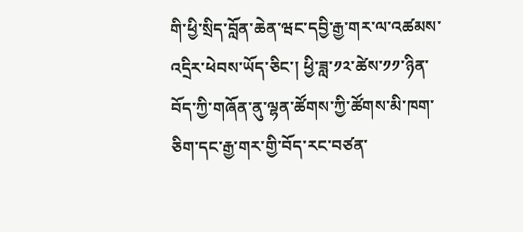གི་ཕྱི་སྲིད་བློན་ཆེན་ཝང་དབྱི་རྒྱ་གར་ལ་འཚམས་འདྲིར་ཕེབས་ཡོད་ཅིང་། ཕྱི་ཟླ་༡༢་ཚེས་༡༡་ཉིན་བོད་ཀྱི་གཞོན་ནུ་ལྷན་ཚོགས་ཀྱི་ཚོགས་མི་ཁག་ཅིག་དང་རྒྱ་གར་གྱི་བོད་རང་བཙན་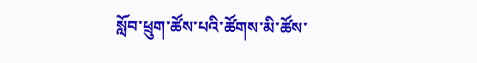སློབ་ཕྲུག་ཚོས་པའི་ཚོགས་མི་ཚོས་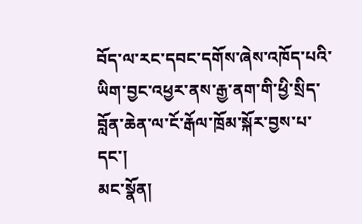བོད་ལ་རང་དབང་དགོས་ཞེས་འཁོད་པའི་ཡིག་བྱང་འཕྱར་ནས་རྒྱ་ནག་གི་ཕྱི་སྲིད་བློན་ཆེན་ལ་ངོ་རྒོལ་ཁྲོམ་སྐོར་བྱས་པ་དང་།
མང་སྣོན།